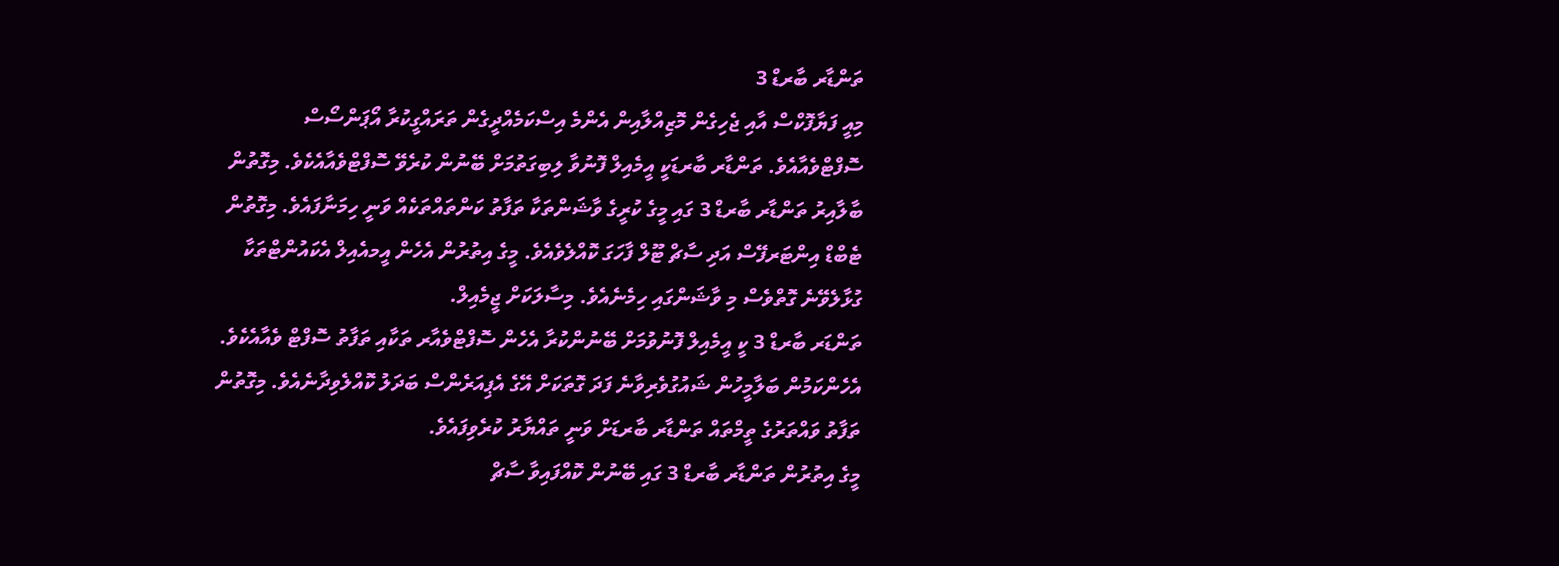ތަންޑާރ ބާރޑް 3
މިއީ ފަޔާފޮކްސް އާއި ޖެހިގެން މޮޒިއްލާއިން އެންމެ އިސްކަމެއްދީގެން ތަރައްގީކުރާ އޯޕަންސޯސް ސޮފްޓްވެއާއެވެ. ތަންޑާރ ބާރޑަކީ އީމެއިލް ފޮނުވާ ލިބިގަތުމަށް ބޭނުން ކުރެވޭ ސޮފްޓްވެއާއެކެވެ. މިގޮތުން ބާލާއިރު ތަންޑާރ ބާރޑް 3 ގައި މީގެ ކުރީގެ ވާޝަންތަކާ ތަފާތު ކަންތައްތަކެއް ވަނީ ހިމަނާފައެވެ. މިގޮތުން ޓެބްޑް އިންޓަރފޭސް އަދި ސާޗް ޓޫލް ފާހަގަ ކޮއްލެވެއެވެ. މީގެ އިތުރުން އެހެން އީމއެއިލް އެކައުންޓްތަކާ ގުޅާލެވޭނެ ގޮތްވެސް މި ވާޝަންގައި ހިމެނެއެވެ. މިސާލަކަށް ޖީމެއިލް.
ތަންޑަރ ބާރޑް 3 ކީ އީމެއިލް ފޮނުވުމަށް ބޭނުންކުރާ އެހެން ސޮފްޓްވެއާރ ތަކާއި ތަފާތު ސޮފްޓް ވެއާއެކެވެ.
އެހެންކަމުން ބަލާމީހުން ޝައުގުވެރިވާނެ ފަދަ ގޮތަކަށް އޭގެ އެޕިއަރެންސް ބަދަލު ކޮއްލެވިދާނެއެވެ. މިގޮތުން ތަފާތު ވައްތަރުގެ ތީމްތައް ތަންޑާރ ބާރޑަށް ވަނީ ތައްޔާރު ކުރެވިފައެވެ.
މީގެ އިތުރުން ތަންޑާރ ބާރޑް 3 ގައި ބޭނުން ކޮއްފައިވާ ސާޗް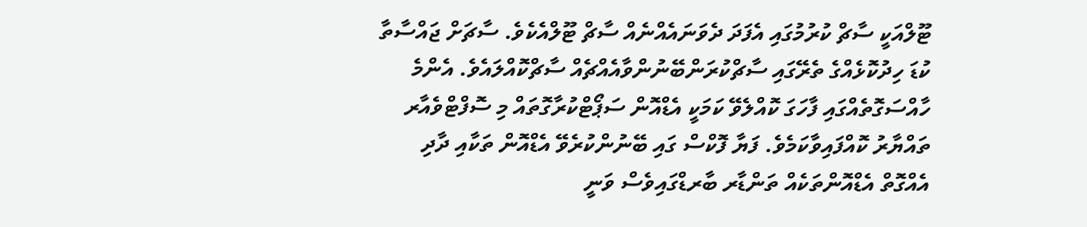ޓޫލްއަކީ ސާޗް ކުރުމުގައި އެފަދަ ދެވަނައެއްނެއް ސާޗް ޓޫލްއެކެވެ. ސާޗަށް ޖައްސާތާ ކުޑަ ހިދުކޮޅެއްގެ ތެރޭގައި ސާޗްކުރަންބޭނުންވާއެއްޗެއް ސާޗްކޮއްލައެވެ. އެންމެ ހާއްސަގޮތެއްގައި ފާހަގަ ކޮއްލެވޭ ކަމަކީ އެޑްއޮން ސަޕޯޓްކުރާގޮތައް މި ސޮފްޓްވެއާރ ތައްޔާރު ކޮއްފައިވާކަމެވެ. ފަޔާ ފޮކްސް ގައި ބޭނުންކުރެވޭ އެޑްއޮން ތަކާއި ދާދި އެއްގޮތް އެޑްއޮންތަކެއް ތަންޑާރ ބާރޑްގައިވެސް ވަނީ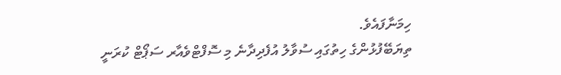ހިމަނާފައެވެ.
ތިޔަބޭފުޅުންގެ ހިތުގައި ސުވާލު އުފެދިދާނެ މި ސޮފްޓްވެއާރ ސަޕޯޓް ކުރަނީ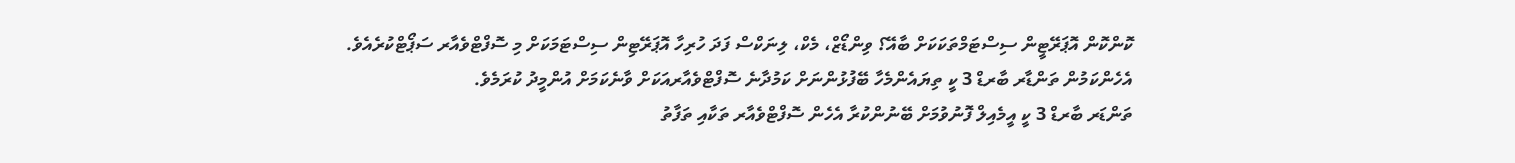ކޮންކޮން އޮޕަރޭޓީން ސިސްޓަމްތަކަކަށް ބާއޭ؟ ވިންޑޯޒް، މެކް، ލިނަކްސް ފަދަ ހުރިހާ އޮޕަރޭޓިން ސިސްޓަމަކަށް މި ސޮފްޓްވެއާރ ސަޕޯޓްކުރެއެވެ. އެހެންކަމުން ތަންޑާރ ބާރޑް 3 ކީ ތިޔައެންމެހާ ބޭފުޅުންނަށް ކަމުދާނެ ސޮފްޓްވެއާރއަކަށް ވާނެކަމަށް އުންމީދު ކުރަމެވެ.
ތަންޑަރ ބާރޑް 3 ކީ އީމެއިލް ފޮނުވުމަށް ބޭނުންކުރާ އެހެން ސޮފްޓްވެއާރ ތަކާއި ތަފާތު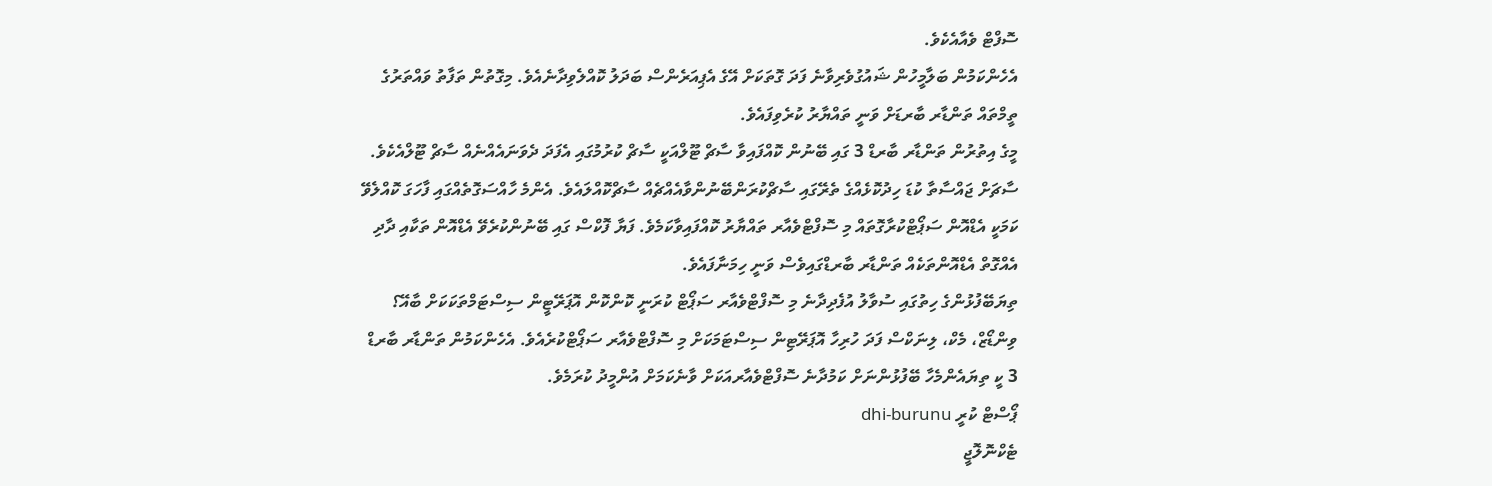ސޮފްޓް ވެއާއެކެވެ.
އެހެންކަމުން ބަލާމީހުން ޝައުގުވެރިވާނެ ފަދަ ގޮތަކަށް އޭގެ އެޕިއަރެންސް ބަދަލު ކޮއްލެވިދާނެއެވެ. މިގޮތުން ތަފާތު ވައްތަރުގެ ތީމްތައް ތަންޑާރ ބާރޑަށް ވަނީ ތައްޔާރު ކުރެވިފައެވެ.
މީގެ އިތުރުން ތަންޑާރ ބާރޑް 3 ގައި ބޭނުން ކޮއްފައިވާ ސާޗް ޓޫލްއަކީ ސާޗް ކުރުމުގައި އެފަދަ ދެވަނައެއްނެއް ސާޗް ޓޫލްއެކެވެ. ސާޗަށް ޖައްސާތާ ކުޑަ ހިދުކޮޅެއްގެ ތެރޭގައި ސާޗްކުރަންބޭނުންވާއެއްޗެއް ސާޗްކޮއްލައެވެ. އެންމެ ހާއްސަގޮތެއްގައި ފާހަގަ ކޮއްލެވޭ ކަމަކީ އެޑްއޮން ސަޕޯޓްކުރާގޮތައް މި ސޮފްޓްވެއާރ ތައްޔާރު ކޮއްފައިވާކަމެވެ. ފަޔާ ފޮކްސް ގައި ބޭނުންކުރެވޭ އެޑްއޮން ތަކާއި ދާދި އެއްގޮތް އެޑްއޮންތަކެއް ތަންޑާރ ބާރޑްގައިވެސް ވަނީ ހިމަނާފައެވެ.
ތިޔަބޭފުޅުންގެ ހިތުގައި ސުވާލު އުފެދިދާނެ މި ސޮފްޓްވެއާރ ސަޕޯޓް ކުރަނީ ކޮންކޮން އޮޕަރޭޓީން ސިސްޓަމްތަކަކަށް ބާއޭ؟ ވިންޑޯޒް، މެކް، ލިނަކްސް ފަދަ ހުރިހާ އޮޕަރޭޓިން ސިސްޓަމަކަށް މި ސޮފްޓްވެއާރ ސަޕޯޓްކުރެއެވެ. އެހެންކަމުން ތަންޑާރ ބާރޑް 3 ކީ ތިޔައެންމެހާ ބޭފުޅުންނަށް ކަމުދާނެ ސޮފްޓްވެއާރއަކަށް ވާނެކަމަށް އުންމީދު ކުރަމެވެ.
ޕޯސްޓް ކުރީ dhi-burunu
ޓެކްނޮލޮޖީ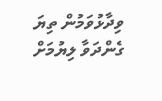ވިދާޅުވަމުން ތިޔަ ގެންދަވާ ލިޔުމަށް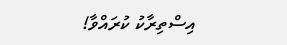އިސްތިރާކު ކުރައްވާ!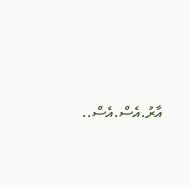އާރު.އެސް.އެސް..